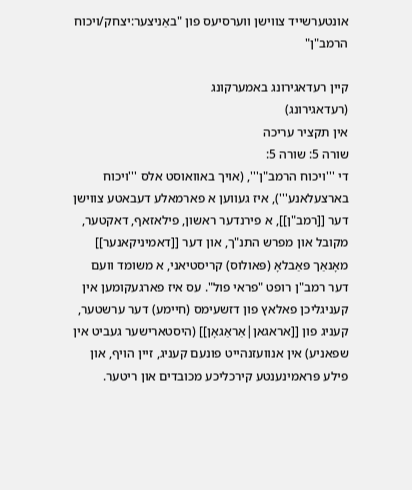אונטערשייד צווישן ווערסיעס פון "באַניצער:יצחק/ויכוח הרמב"ן"

קיין רעדאגירונג באמערקונג
(רעדאגירונג)
אין תקציר עריכה
שורה 5: שורה 5:
די '''ויכוח הרמב"ן''', (אויך באוואוסט אלס '''ויכוח בארצעלאנע'''), איז געווען א פארמאלע דעבאטע צווישן דער [[רמב"ן]], א פירנדער ראשון, פילאזאף, דאקטער, מקובל און מפרש התנ"ך, און דער [[דאמיניקאנער]] מאָנאַך פּאַבלאָ (פּאולוס) קריסטיאני, א משומד וועם דער רמב"ן רופט "פראי פול". עס איז פארגעקומען אין קעניגליכן פאלאץ פון דזשעימס (חיימע) דער ערשטער, קעניג פון [[אראגאן|אַראַגאָן]] (היסטארישער געביט אין שפאניע) אין אנוועזנהייט פונעם קעניג, זיין הויף, און פילע פּראמינענטע קירכליכע מכובדים און ריטער.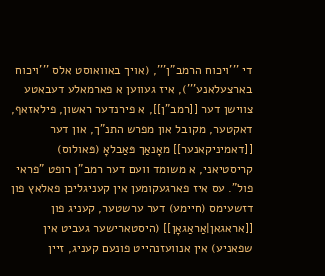די '''ויכוח הרמב"ן''', (אויך באוואוסט אלס '''ויכוח בארצעלאנע'''), איז געווען א פארמאלע דעבאטע צווישן דער [[רמב"ן]], א פירנדער ראשון, פילאזאף, דאקטער, מקובל און מפרש התנ"ך, און דער [[דאמיניקאנער]] מאָנאַך פּאַבלאָ (פּאולוס) קריסטיאני, א משומד וועם דער רמב"ן רופט "פראי פול". עס איז פארגעקומען אין קעניגליכן פאלאץ פון דזשעימס (חיימע) דער ערשטער, קעניג פון [[אראגאן|אַראַגאָן]] (היסטארישער געביט אין שפאניע) אין אנוועזנהייט פונעם קעניג, זיין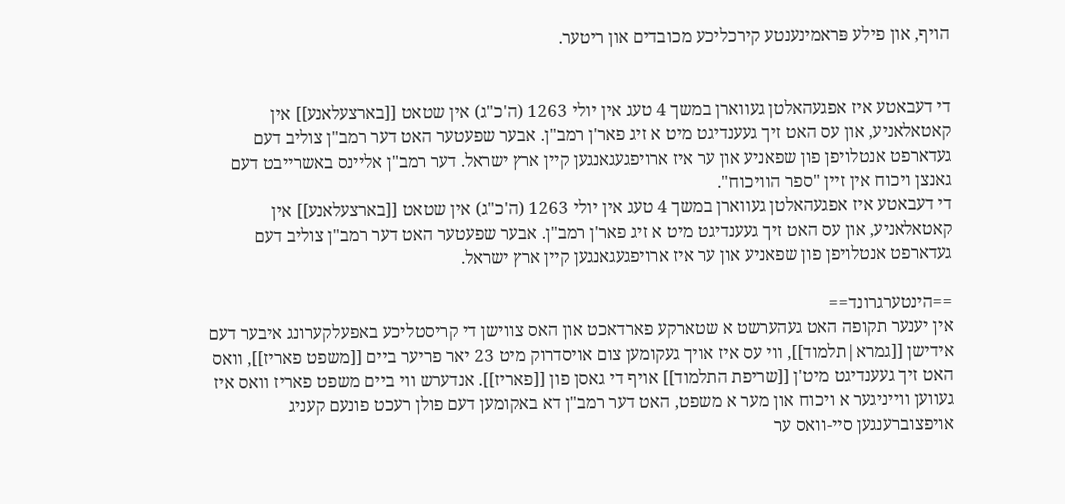הויף, און פילע פּראמינענטע קירכליכע מכובדים און ריטער.


די דעבאטע איז אפגעהאלטן געווארן במשך 4 טעג אין יולי 1263 (ה'כ"ג) אין שטאט [[בארצעלאנע]] אין קאטאלאניע, און עס האט זיך געענדיגט מיט א זיג פאר'ן רמב"ן. אבער שפעטער האט דער רמב"ן צוליב דעם געדארפט אנטלויפן פון שפאניע און ער איז ארויפגעגאנגען קיין ארץ ישראל. דער רמב"ן אליינס באשרייבט דעם גאנצן ויכוח אין זיין "ספר הוויכוח".
די דעבאטע איז אפגעהאלטן געווארן במשך 4 טעג אין יולי 1263 (ה'כ"ג) אין שטאט [[בארצעלאנע]] אין קאטאלאניע, און עס האט זיך געענדיגט מיט א זיג פאר'ן רמב"ן. אבער שפעטער האט דער רמב"ן צוליב דעם געדארפט אנטלויפן פון שפאניע און ער איז ארויפגעגאנגען קיין ארץ ישראל.

==הינטערגרונד==
אין יענער תקופה האט געהערשט א שטארקע פארדאכט און האס צווישן די קריסטליכע באפעלקערונג איבער דעם אידישן [[גמרא|תלמוד]], ווי עס איז אויך געקומען צום אויסדרוק מיט 23 יאר פריער ביים [[משפט פאריז]], וואס האט זיך געענדיגט מיט'ן [[שריפת התלמוד]] אויף די גאסן פון [[פאריז]]. אנדערש ווי ביים משפט פאריז וואס איז געווען ווייניגער א ויכוח און מער א משפט, האט דער רמב"ן דא באקומען דעם פולן רעכט פונעם קעניג אויפצוברענגען סיי-וואס ער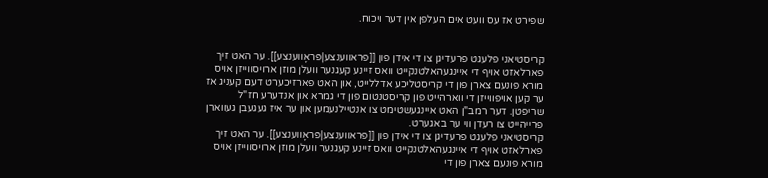שפירט אז עס וועט אים העלפן אין דער ויכוח.


קריסטיאני פלעגט פרעדיגן צו די אידן פון [[פראווענצע|פּראָווענצע]]. ער האט זיך פארלאזט אויף די איינגעהאלטנקייט וואס זיינע קעגנער וועלן מוזן ארויסווייזן אויס מורא פונעם צארן פון די קריסטליכע אדללייט, און האט פארזיכערט דעם קעניג אז ער קען אויפווייזן די ווארהייט פון קריסטנטום פון די גמרא און אנדערע חז"ל שריפטן. דער רמב"ן האט איינגעשטימט צו אנטיילנעמען און ער איז געגעבן געווארן פרייהייט צו רעדן ווי ער באגערט.
קריסטיאני פלעגט פרעדיגן צו די אידן פון [[פראווענצע|פּראָווענצע]]. ער האט זיך פארלאזט אויף די איינגעהאלטנקייט וואס זיינע קעגנער וועלן מוזן ארויסווייזן אויס מורא פונעם צארן פון די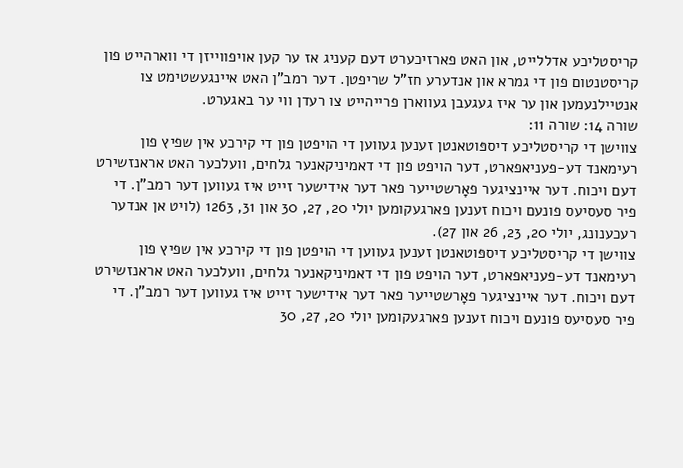קריסטליכע אדללייט, און האט פארזיכערט דעם קעניג אז ער קען אויפווייזן די ווארהייט פון קריסטנטום פון די גמרא און אנדערע חז"ל שריפטן. דער רמב"ן האט איינגעשטימט צו אנטיילנעמען און ער איז געגעבן געווארן פרייהייט צו רעדן ווי ער באגערט.
שורה 14: שורה 11:
צווישן די קריסטליכע דיספּוטאנטן זענען געווען די הויפטן פון די קירכע אין שפיץ פון רעימאנד דע-פעניאפארט, דער הויפט פון די דאמיניקאנער גלחים, וועלכער האט אראנזשירט דעם ויכוח. דער איינציגער פאָרשטייער פאר דער אידישער זייט איז געווען דער רמב"ן. די פיר סעסיעס פונעם ויכוח זענען פארגעקומען יולי 20, 27, 30 און 31, 1263 (לויט אן אנדער רעכענונג, יולי 20, 23, 26 און 27).
צווישן די קריסטליכע דיספּוטאנטן זענען געווען די הויפטן פון די קירכע אין שפיץ פון רעימאנד דע-פעניאפארט, דער הויפט פון די דאמיניקאנער גלחים, וועלכער האט אראנזשירט דעם ויכוח. דער איינציגער פאָרשטייער פאר דער אידישער זייט איז געווען דער רמב"ן. די פיר סעסיעס פונעם ויכוח זענען פארגעקומען יולי 20, 27, 30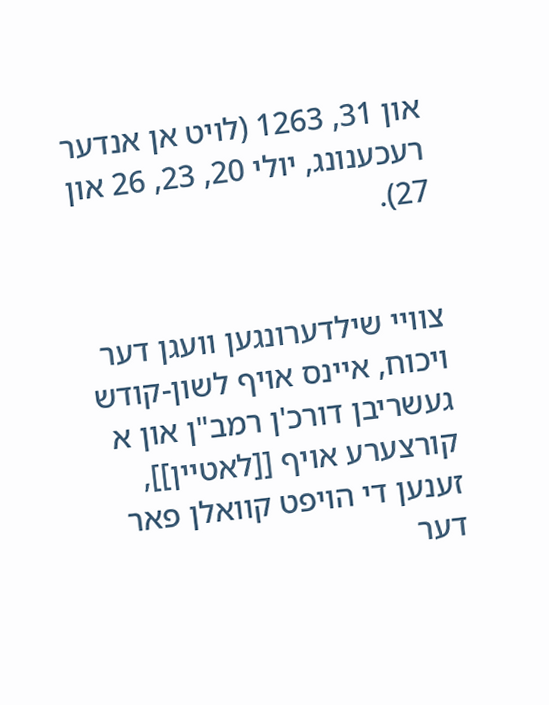און 31, 1263 (לויט אן אנדער רעכענונג, יולי 20, 23, 26 און 27).


צוויי שילדערונגען וועגן דער ויכוח, איינס אויף לשון-קודש געשריבן דורכ'ן רמב"ן און א קורצערע אויף [[לאטיין]], זענען די הויפט קוואלן פאר דער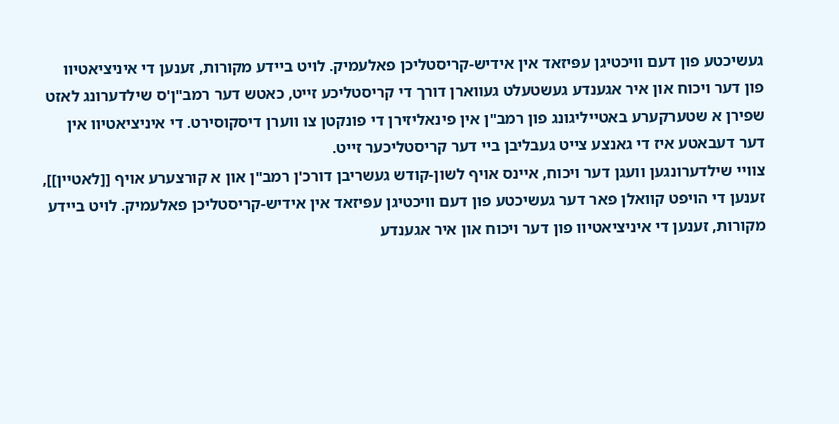געשיכטע פון דעם וויכטיגן עפּיזאד אין אידיש-קריסטליכן פאלעמיק. לויט ביידע מקורות, זענען די איניציאטיוו פון דער ויכוח און איר אגענדע געשטעלט געווארן דורך די קריסטליכע זייט, כאטש דער רמב"ן'ס שילדערונג לאזט שפירן א שטערקערע באטייליגונג פון רמב"ן אין פינאליזירן די פונקטן צו ווערן דיסקוסירט. די איניציאטיוו אין דער דעבאטע איז די גאנצע צייט געבליבן ביי דער קריסטליכער זייט.
צוויי שילדערונגען וועגן דער ויכוח, איינס אויף לשון-קודש געשריבן דורכ'ן רמב"ן און א קורצערע אויף [[לאטיין]], זענען די הויפט קוואלן פאר דער געשיכטע פון דעם וויכטיגן עפּיזאד אין אידיש-קריסטליכן פאלעמיק. לויט ביידע מקורות, זענען די איניציאטיוו פון דער ויכוח און איר אגענדע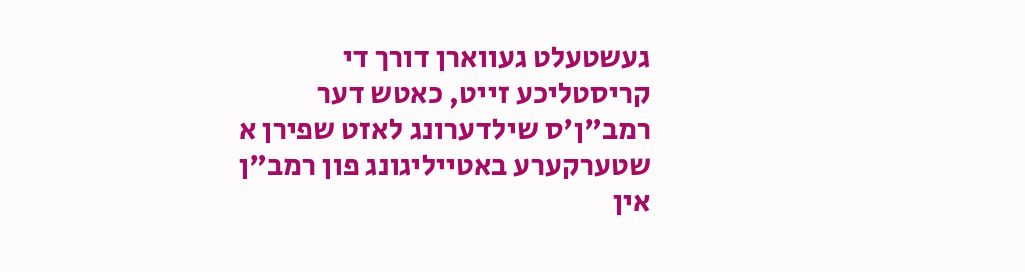געשטעלט געווארן דורך די קריסטליכע זייט, כאטש דער רמב"ן'ס שילדערונג לאזט שפירן א שטערקערע באטייליגונג פון רמב"ן אין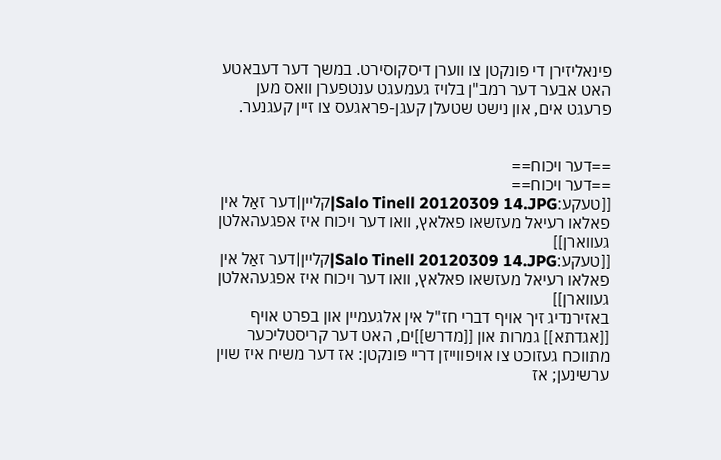פינאליזירן די פונקטן צו ווערן דיסקוסירט. במשך דער דעבאטע האט אבער דער רמב"ן בלויז געמעגט ענטפערן וואס מען פרעגט אים, און נישט שטעלן קעגן-פראגעס צו זיין קעגנער.


==דער ויכוח==
==דער ויכוח==
[[טעקע:Salo Tinell 20120309 14.JPG|קליין|דער זאַל אין פאלאו רעיאל מעזשאו פאלאץ, וואו דער ויכוח איז אפגעהאלטן געווארן]]
[[טעקע:Salo Tinell 20120309 14.JPG|קליין|דער זאַל אין פאלאו רעיאל מעזשאו פאלאץ, וואו דער ויכוח איז אפגעהאלטן געווארן]]
באזירנדיג זיך אויף דברי חז"ל אין אלגעמיין און בפרט אויף [[אגדתא]] גמרות און [[מדרש]]ים, האט דער קריסטליכער מתווכח געזוכט צו אויפווייזן דריי פּונקטן: אז דער משיח איז שוין ערשינען; אז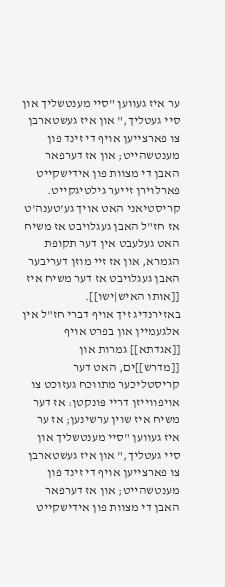ער איז געווען "סיי מענטשליך און סיי געטליך," און איז געשטארבן צו פארצייען אויף די זינד פון מענטשהייט; און אז דערפאר האבן די מצוות פון אידישקייט פארלוירן זייער גילטיגקייט. קריסטיאני האט אויך גע'טענה'ט אז חז"ל האבן געגלויבט אז משיח האט געלעבט אין דער תקופת הגמרא, און אז זיי מוזן דעריבער האבן געגלויבט אז דער משיח איז [[אותו האיש|ישו]].
באזירנדיג זיך אויף דברי חז"ל אין אלגעמיין און בפרט אויף [[אגדתא]] גמרות און [[מדרש]]ים, האט דער קריסטליכער מתווכח געזוכט צו אויפווייזן דריי פּונקטן: אז דער משיח איז שוין ערשינען; אז ער איז געווען "סיי מענטשליך און סיי געטליך," און איז געשטארבן צו פארצייען אויף די זינד פון מענטשהייט; און אז דערפאר האבן די מצוות פון אידישקייט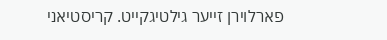פארלוירן זייער גילטיגקייט. קריסטיאני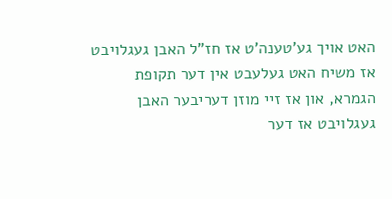האט אויך גע'טענה'ט אז חז"ל האבן געגלויבט אז משיח האט געלעבט אין דער תקופת הגמרא, און אז זיי מוזן דעריבער האבן געגלויבט אז דער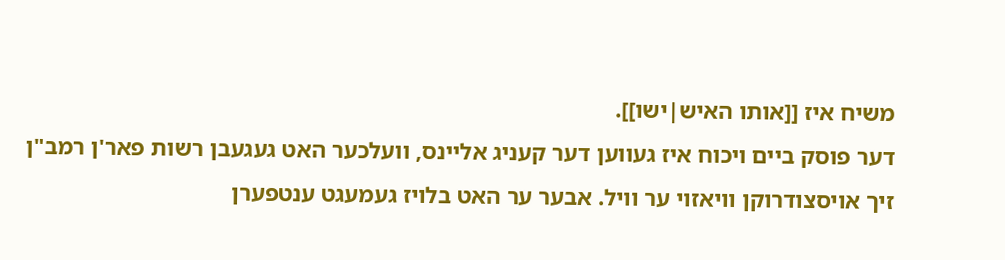משיח איז [[אותו האיש|ישו]].
דער פוסק ביים ויכוח איז געווען דער קעניג אליינס, וועלכער האט געגעבן רשות פאר'ן רמב"ן זיך אויסצודרוקן וויאזוי ער וויל. אבער ער האט בלויז געמעגט ענטפערן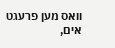וואס מען פרעגט אים,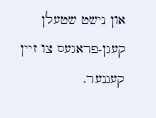און נישט שטעלן קעגן-פראגעס צו זיין קעגנער.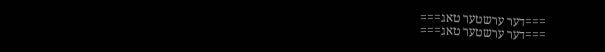===דער ערשטער טאג===
===דער ערשטער טאג===